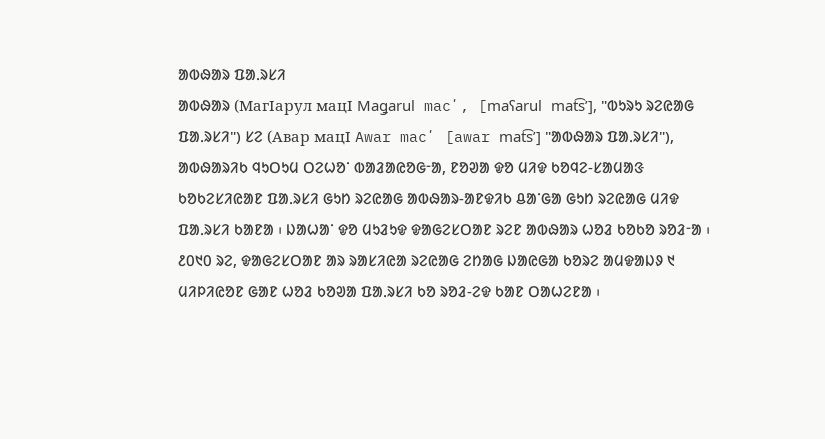ᱟᱵᱷᱟᱨ ᱯᱟᱹᱨᱥᱤ
ᱟᱵᱷᱟᱨ (Магӏарул мацӏ Maǥarul macʼ, [maʕarul mat͡sʼ], "ᱵᱩᱨᱩ ᱨᱮᱭᱟᱜ ᱯᱟᱹᱨᱥᱤ") ᱥᱮ (Авар мацӏ Awar macʼ [awar mat͡sʼ] "ᱟᱵᱷᱟᱨ ᱯᱟᱹᱨᱥᱤ"), ᱟᱵᱷᱟᱨᱤᱠ ᱧᱩᱛᱩᱢ ᱛᱮᱦᱚᱸ ᱵᱟᱲᱟᱭᱚᱜᱼᱟ, ᱱᱚᱣᱟ ᱫᱚ ᱢᱤᱫ ᱠᱚᱧᱮ-ᱥᱟᱢᱟᱝ ᱠᱚᱠᱮᱥᱤᱭᱟᱱ ᱯᱟᱹᱨᱥᱤ ᱜᱩᱴ ᱨᱮᱭᱟᱜ ᱟᱵᱷᱟᱨ-ᱟᱱᱫᱤᱠ ᱪᱟᱸᱜᱟ ᱜᱩᱴ ᱨᱮᱭᱟᱜ ᱢᱤᱫ ᱯᱟᱹᱨᱥᱤ ᱠᱟᱱᱟ ᱾ ᱡᱟᱦᱟᱸ ᱫᱚ ᱢᱩᱲᱩᱫ ᱫᱟᱜᱮᱥᱛᱟᱱ ᱨᱮᱱ ᱟᱵᱷᱟᱨ ᱦᱚᱲ ᱠᱚᱠᱚ ᱨᱚᱲᱼᱟ ᱾ ᱒᱐᱑᱐ ᱨᱮ, ᱫᱟᱜᱮᱥᱛᱟᱱ ᱟᱨ ᱨᱟᱥᱤᱭᱟ ᱨᱮᱭᱟᱜ ᱮᱴᱟᱜ ᱡᱟᱭᱜᱟ ᱠᱚᱨᱮ ᱟᱢᱫᱟᱡᱽ ᱑ ᱢᱤᱞᱤᱭᱚᱱ ᱜᱟᱱ ᱦᱚᱲ ᱠᱚᱣᱟ ᱯᱟᱹᱨᱥᱤ ᱠᱚ ᱨᱚᱲ-ᱮᱫ ᱠᱟᱱ ᱛᱟᱦᱮᱱᱟ ᱾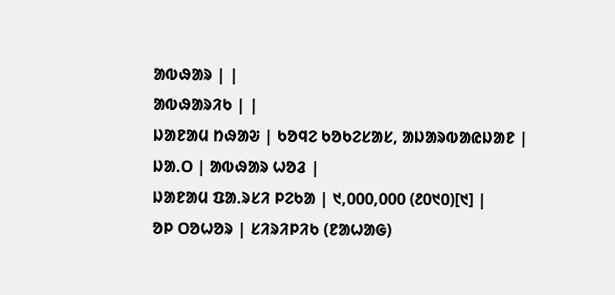ᱟᱵᱷᱟᱨ | |
ᱟᱵᱷᱟᱨᱤᱠ | |
ᱡᱟᱱᱟᱢ ᱴᱷᱟᱶ | ᱠᱚᱧᱮ ᱠᱚᱠᱮᱥᱟᱥ, ᱟᱡᱟᱨᱵᱟᱭᱡᱟᱱ |
ᱡᱟᱹᱛ | ᱟᱵᱷᱟᱨ ᱦᱚᱲ |
ᱡᱟᱱᱟᱢ ᱯᱟᱹᱨᱥᱤ ᱞᱮᱠᱟ | ᱑,᱐᱐᱐,᱐᱐᱐ (᱒᱐᱑᱐)[᱑] |
ᱚᱞ ᱛᱚᱦᱚᱨ | ᱥᱤᱨᱤᱞᱤᱠ (ᱱᱟᱦᱟᱜ)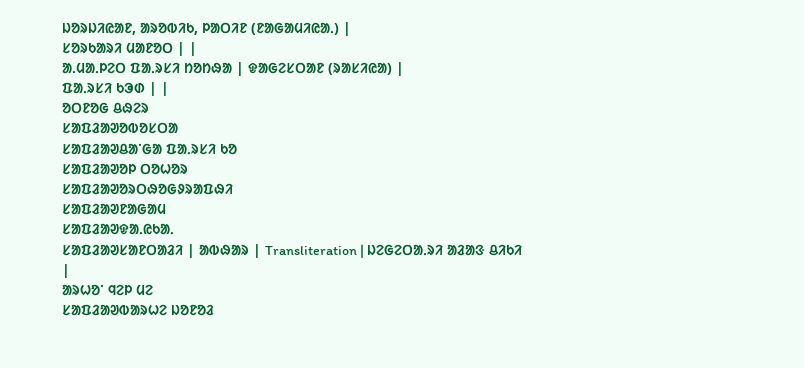ᱡᱚᱨᱡᱤᱭᱟᱱ, ᱟᱨᱚᱵᱤᱠ, ᱞᱟᱛᱤᱱ (ᱱᱟᱜᱟᱢᱤᱭᱟᱹ) |
ᱥᱚᱨᱠᱟᱨᱤ ᱢᱟᱱᱚᱛ | |
ᱟᱹᱢᱟᱹᱞᱮᱛ ᱯᱟᱹᱨᱥᱤ ᱴᱚᱴᱷᱟ | ᱫᱟᱜᱮᱥᱛᱟᱱ (ᱨᱟᱥᱤᱭᱟ) |
ᱯᱟᱹᱨᱥᱤ ᱠᱳᱰ | |
ᱚᱛᱱᱚᱜ ᱪᱷᱮᱨ
ᱥᱟᱯᱲᱟᱣᱚᱵᱚᱥᱛᱟ
ᱥᱟᱯᱲᱟᱣᱪᱟᱸᱜᱟ ᱯᱟᱹᱨᱥᱤ ᱠᱚ
ᱥᱟᱯᱲᱟᱣᱚᱞ ᱛᱚᱦᱚᱨ
ᱥᱟᱯᱲᱟᱣᱚᱨᱛᱷᱚᱜᱽᱨᱟᱯᱷᱤ
ᱥᱟᱯᱲᱟᱣᱱᱟᱜᱟᱢ
ᱥᱟᱯᱲᱟᱣᱫᱟᱹᱭᱠᱟᱹ
ᱥᱟᱯᱲᱟᱣᱥᱟᱱᱛᱟᱲᱤ | ᱟᱵᱷᱟᱨ | Transliteration | ᱡᱮᱜᱮᱛᱟᱹᱨᱤ ᱟᱲᱟᱝ ᱪᱤᱠᱤ |
ᱟᱨᱦᱚᱸ ᱧᱮᱞ ᱢᱮ
ᱥᱟᱯᱲᱟᱣᱵᱟᱨᱦᱮ ᱡᱚᱱᱚᱲ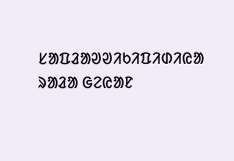ᱥᱟᱯᱲᱟᱣᱣᱤᱠᱤᱯᱤᱰᱤᱭᱟ ᱨᱟᱲᱟ ᱜᱮᱭᱟᱱ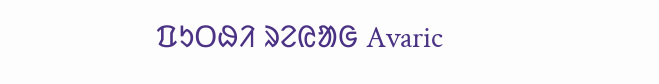ᱯᱩᱛᱷᱤ ᱨᱮᱭᱟᱜ Avaric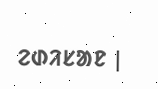ᱮᱰᱤᱥᱟᱱ |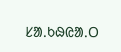ᱥᱟᱹᱠᱷᱭᱟᱹᱛ